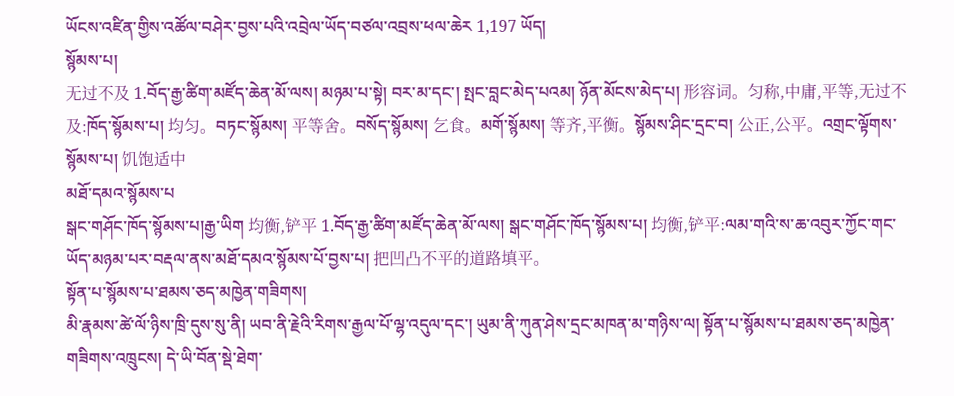ཡོངས་འཛིན་གྱིས་འཚོལ་བཤེར་བྱས་པའི་འབྲེལ་ཡོད་བཙལ་འབྲས་ཕལ་ཆེར 1,197 ཡོད།
སྙོམས་པ།
无过不及 1.བོད་རྒྱ་ཚིག་མཛོད་ཆེན་མོ་ལས། མཉམ་པ་སྟེ། བར་མ་དང་། སྤང་བླང་མེད་པའམ། ཉོན་མོངས་མེད་པ། 形容词。匀称,中庸,平等,无过不及:ཁོད་སྙོམས་པ། 均匀。བཏང་སྙོམས། 平等舍。བསོད་སྙོམས། 乞食。མགོ་སྙོམས། 等齐,平衡。སྙོམས་ཤིང་དྲང་བ། 公正,公平。འགྲང་ལྟོགས་སྙོམས་པ། 饥饱适中
མཐོ་དམའ་སྙོམས་པ
སྒང་གཤོང་ཁོད་སྙོམས་པ།རྒྱ་ཡིག 均衡,铲平 1.བོད་རྒྱ་ཚིག་མཛོད་ཆེན་མོ་ལས། སྒང་གཤོང་ཁོད་སྙོམས་པ། 均衡,铲平:ལམ་གའི་ས་ཆ་འབུར་ཀྱོང་གང་ཡོད་མཉམ་པར་བརྡལ་ནས་མཐོ་དམའ་སྙོམས་པོ་བྱས་པ། 把凹凸不平的道路填平。
སྟོན་པ་སྙོམས་པ་ཐམས་ཅད་མཁྱེན་གཟིགས།
མི་རྣམས་ཚེ་ལོ་ཉིས་ཁྲི་དུས་སུ་ནི། ཡབ་ནི་རྗེའི་རིགས་རྒྱལ་པོ་ལྷ་འདུལ་དང་། ཡུམ་ནི་ཀུན་ཤེས་དྲང་མཁན་མ་གཉིས་ལ། སྟོན་པ་སྙོམས་པ་ཐམས་ཅད་མཁྱེན་གཟིགས་འཁྲུངས། དེ་ཡི་བོན་སྡེ་ཐེག་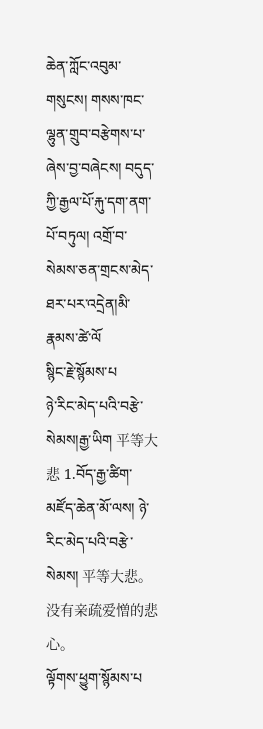ཆེན་ཀློང་འབུམ་གསུངས། གསས་ཁང་ལྷུན་གྲུབ་བརྩེགས་པ་ཞེས་བྱ་བཞེངས། བདུད་ཀྱི་རྒྱལ་པོ་རྐུ་དག་ནག་པོ་བཏུལ། འགྲོ་བ་སེམས་ཅན་གྲངས་མེད་ཐར་པར་འདྲེན།མི་རྣམས་ཚེ་ལོ
སྙིང་རྗེ་སྙོམས་པ
ཉེ་རིང་མེད་པའི་བརྩེ་སེམས།རྒྱ་ཡིག 平等大悲 1.བོད་རྒྱ་ཚིག་མཛོད་ཆེན་མོ་ལས། ཉེ་རིང་མེད་པའི་བརྩེ་སེམས། 平等大悲。没有亲疏爱憎的悲心。
ལྟོགས་ཕྱུག་སྙོམས་པ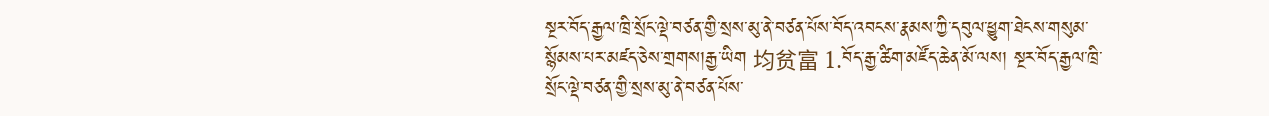སྔར་བོད་རྒྱལ་ཁྲི་སྲོང་ལྡེ་བཙན་གྱི་སྲས་མུ་ནེ་བཙན་པོས་བོད་འབངས་རྣམས་ཀྱི་དབུལ་ཕྱུག་ཐེངས་གསུམ་སྙོམས་པར་མཛད་ཅེས་གྲགས།རྒྱ་ཡིག 均贫富 1.བོད་རྒྱ་ཚིག་མཛོད་ཆེན་མོ་ལས། སྔར་བོད་རྒྱལ་ཁྲི་སྲོང་ལྡེ་བཙན་གྱི་སྲས་མུ་ནེ་བཙན་པོས་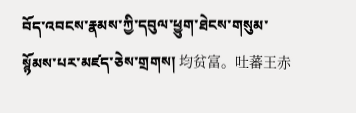བོད་འབངས་རྣམས་ཀྱི་དབུལ་ཕྱུག་ཐེངས་གསུམ་སྙོམས་པར་མཛད་ཅེས་གྲགས། 均贫富。吐蕃王赤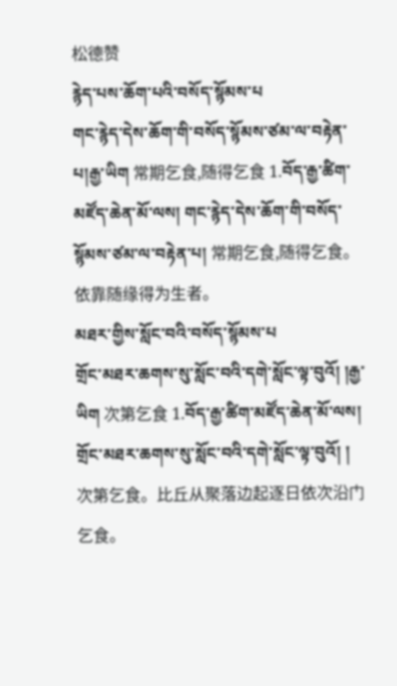松德赞
རྙེད་པས་ཆོག་པའི་བསོད་སྙོམས་པ
གང་རྙེད་དེས་ཆོག་གི་བསོད་སྙོམས་ཙམ་ལ་བརྟེན་པ།རྒྱ་ཡིག 常期乞食,随得乞食 1.བོད་རྒྱ་ཚིག་མཛོད་ཆེན་མོ་ལས། གང་རྙེད་དེས་ཆོག་གི་བསོད་སྙོམས་ཙམ་ལ་བརྟེན་པ། 常期乞食,随得乞食。依靠随缘得为生者。
མཐར་གྱིས་སློང་བའི་བསོད་སྙོམས་པ
གྲོང་མཐར་ཆགས་སུ་སློང་བའི་དགེ་སློང་ལྟ་བུའོ། །རྒྱ་ཡིག 次第乞食 1.བོད་རྒྱ་ཚིག་མཛོད་ཆེན་མོ་ལས། གྲོང་མཐར་ཆགས་སུ་སློང་བའི་དགེ་སློང་ལྟ་བུའོ། ། 次第乞食。比丘从聚落边起逐日依次沿门乞食。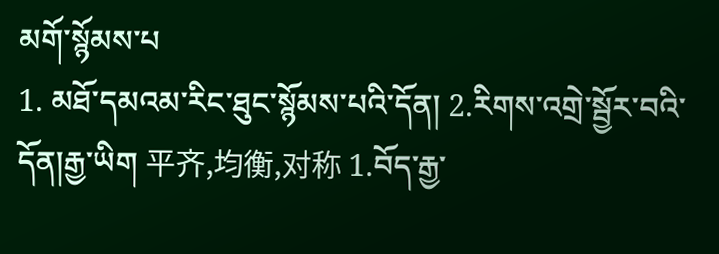མགོ་སྙོམས་པ
1. མཐོ་དམའམ་རིང་ཐུང་སྙོམས་པའི་དོན། 2.རིགས་འགྲེ་སྦྱོར་བའི་དོན།རྒྱ་ཡིག 平齐,均衡,对称 1.བོད་རྒྱ་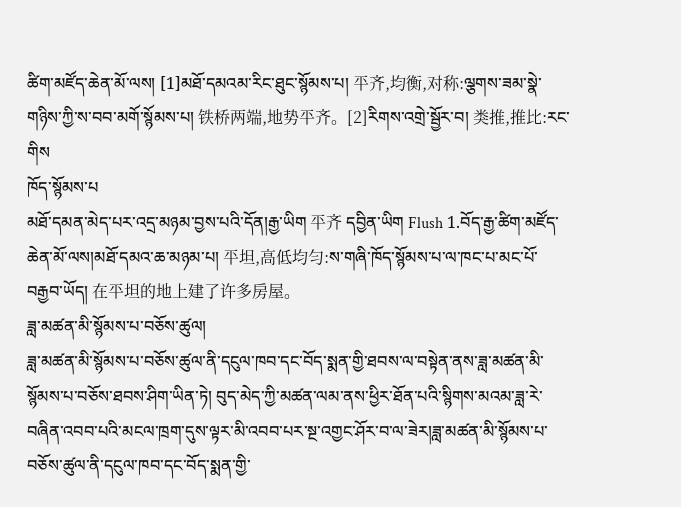ཚིག་མཛོད་ཆེན་མོ་ལས། [1]མཐོ་དམའམ་རིང་ཐུང་སྙོམས་པ། 平齐,均衡,对称:ལྕགས་ཟམ་སྣེ་གཉིས་ཀྱི་ས་བབ་མགོ་སྙོམས་པ། 铁桥两端,地势平齐。[2]རིགས་འགྲེ་སྦྱོར་བ། 类推,推比:རང་གིས
ཁོད་སྙོམས་པ
མཐོ་དམན་མེད་པར་འདྲ་མཉམ་བྱས་པའི་དོན།རྒྱ་ཡིག 平齐 དབྱིན་ཡིག Flush 1.བོད་རྒྱ་ཚིག་མཛོད་ཆེན་མོ་ལས།མཐོ་དམའ་ཆ་མཉམ་པ། 平坦,高低均匀:ས་གཞི་ཁོད་སྙོམས་པ་ལ་ཁང་པ་མང་པོ་བརྒྱབ་ཡོད། 在平坦的地上建了许多房屋。
ཟླ་མཚན་མི་སྙོམས་པ་བཅོས་ཚུལ།
ཟླ་མཚན་མི་སྙོམས་པ་བཅོས་ཚུལ་ནི་དངུལ་ཁབ་དང་བོད་སྨན་གྱི་ཐབས་ལ་བསྟེན་ནས་ཟླ་མཚན་མི་སྙོམས་པ་བཅོས་ཐབས་ཤིག་ཡིན་ཏེ། བུད་མེད་ཀྱི་མཚན་ལམ་ནས་ཕྱིར་ཐོན་པའི་སྙིགས་མའམ་ཟླ་རེ་བཞིན་འབབ་པའི་མངལ་ཁྲག་དུས་ལྟར་མི་འབབ་པར་སྔ་འགྱང་ཤོར་བ་ལ་ཟེར།ཟླ་མཚན་མི་སྙོམས་པ་བཅོས་ཚུལ་ནི་དངུལ་ཁབ་དང་བོད་སྨན་གྱི་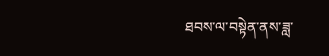ཐབས་ལ་བསྟེན་ནས་ཟླ་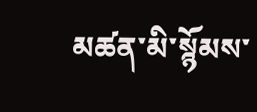མཚན་མི་སྙོམས་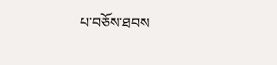པ་བཅོས་ཐབས